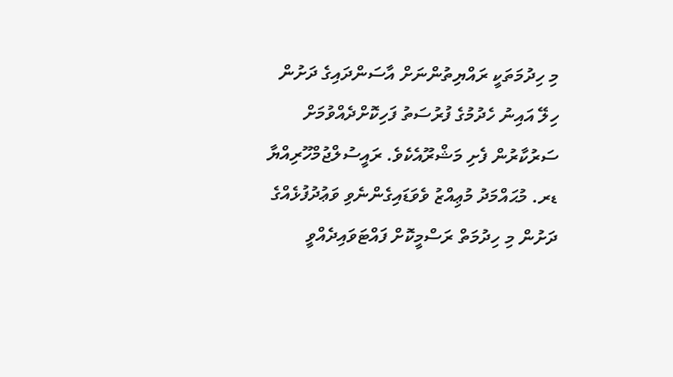މި ހިދުމަތަކީ ރައްޔިތުންނަށް އާސަންދައިގެ ދަށުން ހިލޭ އައިނު ހެދުމުގެ ފުރުސަތު ފަހިކޮށްދެއްވުމަށް ސަރުކާރުން ފެށި މަޝްރޫއެކެވެ. ރައީސުލްޖުމްހޫރިއްޔާ ޑރ. މުޙައްމަދު މުޢިއްޒު ވެވަޑައިގެންނެވި ވަޢުދުފުޅެއްގެ ދަށުން މި ހިދުމަތް ރަސްމީކޮށް ފައްޓަވައިދެއްވީ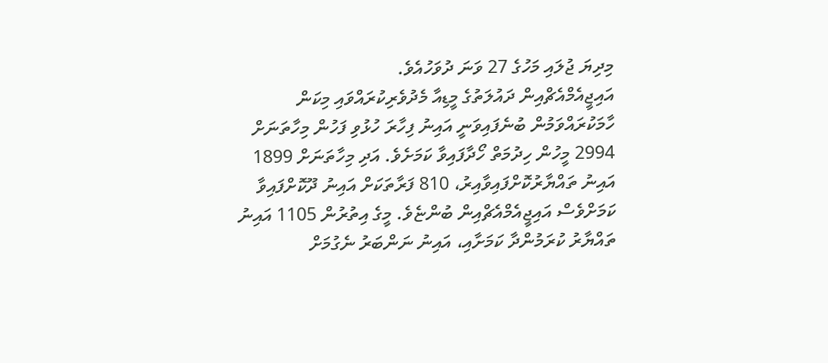މިދިޔަ ޖުލައި މަހުގެ 27 ވަނަ ދުވަހުއެވެ.
އައިޖީއެމްއެޗްއިން ދައުލަތުގެ މީޑިއާ މެދުވެރިކުރައްވައި މިކަން ހާމަކުރައްވަމުން ބުނެފައިވަނީ އައިނު ފިހާރަ ހުޅުވި ފަހުން މިހާތަނަށް 2994 މީހުން ހިދުމަތް ހޯދާފައިވާ ކަމަށެވެ. އަދި މިހާތަނަށް 1899 އައިނު ތައްޔާރުކޮށްފައިވާއިރު، 810 ފަރާތަކަށް އައިނު ދޫކޮށްފައިވާ ކަމަށްވެސް އައިޖީއެމްއެޗްއިން ބުންޏެވެ. މީގެ އިތުރުން 1105 އައިނު ތައްޔާރު ކުރަމުންދާ ކަމަށާއި، އައިނު ނަންބަރު ނެގުމަށް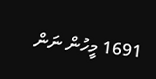1691 މީހުން ނަން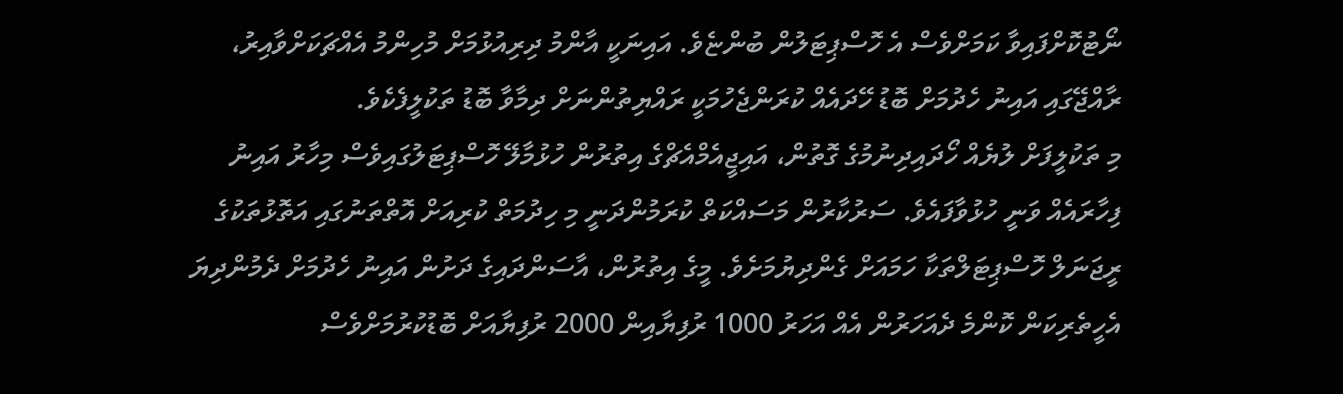ނޯޓުކޮށްފައިވާ ކަމަށްވެސް އެ ހޮސްޕިޓަލުން ބުންޏެވެ. އައިނަކީ އާންމު ދިރިއުޅުމަށް މުހިންމު އެއްޗަކަށްވާއިރު، ރާއްޖޭގައި އައިނު ހެދުމަށް ބޮޑު ހޭދައެއް ކުރަންޖެހުމަކީ ރައްޔިތުންނަށް ދިމާވާ ބޮޑު ތަކުލީފެކެވެ.
މި ތަކުލީފަށް ލުޔެއް ހޯދައިދިނުމުގެ ގޮތުން، އައިޖީއެމްއެޗްގެ އިތުރުން ހުޅުމާލޭ ހޮސްޕިޓަލުގައިވެސް މިހާރު އައިނު ފިހާރައެއް ވަނީ ހުޅުވާފައެވެ. ސަރުކާރުން މަސައްކަތް ކުރަމުންދަނީ މި ހިދުމަތް ކުރިއަށް އޮތްތަނުގައި އަތޮޅުތަކުގެ ރީޖަނަލް ހޮސްޕިޓަލްތަކާ ހަމައަށް ގެންދިޔުމަށެވެ. މީގެ އިތުރުން، އާސަންދައިގެ ދަށުން އައިނު ހެދުމަށް ދެމުންދިޔަ އެހީތެރިކަން ކޮންމެ ދެއަހަރުން އެއް އަހަރު 1000 ރުފިޔާއިން 2000 ރުފިޔާއަށް ބޮޑުކުރުމަށްވެސް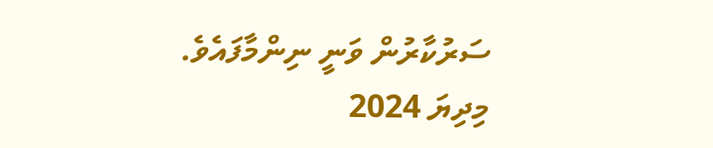ސަރުކާރުން ވަނީ ނިންމާފައެވެ. މިދިޔަ 2024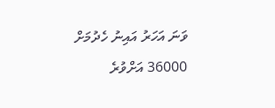ވަނަ އަހަރު އައިނު ހެދުމަށް 36000 އަށްވުރެ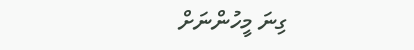ގިނަ މީހުންނަށް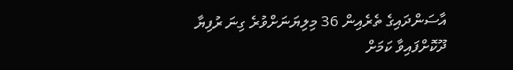އާސަންދައިގެ ތެރެއިން 36 މިލިޔަނަށްވުރެ ގިނަ ރުފިޔާ ދޫކޮށްފައިވާ ކަމަށް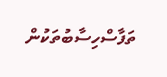ތަފާސްހިސާބުތަކުން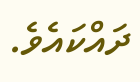ދައްކައެވެ.